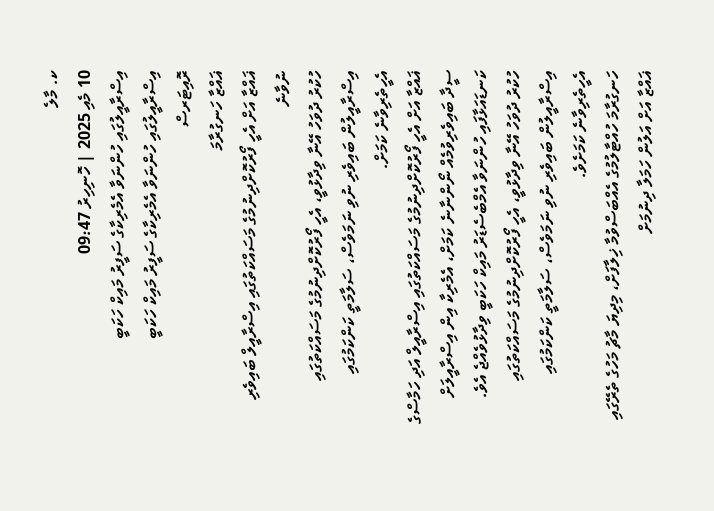ކ. މާލެ
10 މެއި 2025 | ހޮނިހިރު 09:47
އިސްރާއީލުގައި ހުންނަވާ އެމެރިކާގެ ސަފީރު މައިކް ހަކަބީ
އިސްރާއީލުގައި ހުންނަވާ އެމެރިކާގެ ސަފީރު މައިކް ހަކަބީ
ރޮއިޓަރސް
ޣައްޒާ ހަނގުރާމަ
ޣައްޒާ އަށް އެހީ ފޯރުކޮށްދިނުމުގެ މަސައްކަތުގައި އިސްރާއީލް ބައިވެރި ނުވާނެ
ހުކުރު ދުވަހު އޭނާ ވިދާޅުވީ، އެހީ ފޯރުކޮށްދިނުމުގެ މަސައްކަތުގައި އިސްރާއީލުން ބައިވެރި ނުވި ނަމަވެސް، ސަލާމަތީ ކަންކަމުގައި އެހީތެރިވާނެ ކަމަށް.
ޣައްޒާ އަށް އެހީ ފޯރުކޮށްދިނުމުގެ މަސައްކަތުގައި އިސްރާއީލް އަދި ހަމާސްގެ ސީދާ ބައިވެރިވުމެއް ނޯންނާނެ ކަމަށް، އެމެރިކާ އިން އިސްރާއީލަށް ކަނޑައަޅާފައި ހުންނަވާ އެމްބެސެޑަރު މައިކް ހަކަބީ ވިދާޅުވެއްޖެ އެވެ.
ހުކުރު ދުވަހު އޭނާ ވިދާޅުވީ، އެހީ ފޯރުކޮށްދިނުމުގެ މަސައްކަތުގައި އިސްރާއީލުން ބައިވެރި ނުވި ނަމަވެސް، ސަލާމަތީ ކަންކަމުގައި އެހީތެރިވާނެ ކަމަށެވެ.
ހަނގުރާމަ ހުއްޓާލުމުގެ އެއްބަސްވުމާ ޚިލާފަށް، މިދިޔަ މާޗު މަހުގެ ތެރޭގައި ޣައްޒާ އަށް އަލުން ހަމަލާ ދިނުމަށް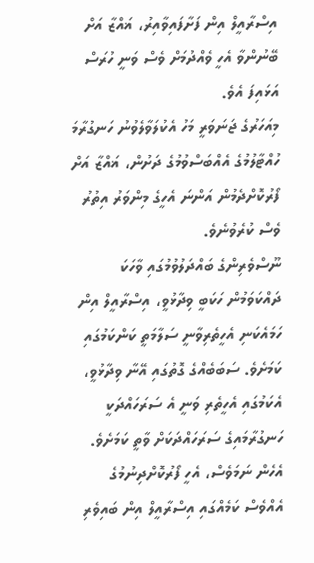އިސްރާއީލް އިން ފަށާފައިވާއިރު، ޣައްޒާ އަށް ބޭނުންވާ އެހީ ވެއްދުމަށް ވެސް ވަނީ ހުރަސް އަޅައިފަ އެވެ.
މިއަހަރުގެ ޖަނަވަރީ މަހު އެކުލަވާލެވުނު ހަނގުރާމަ ހުއްޓާލުމުގެ އެއްބަސްވުމުގެ ދަށުން، ޣައްޒާ އަށް ފޯރުކޮށްދެމުން އަންނަ އެހީގެ މިންވަރު އިތުރު ވެސް ކުރެވުނެވެ.
ނޫސްވެރިންގެ ބައްދަލުވުމުގައި ވާހަކަ ދައްކަވަމުން ހަކަބީ ވިދާޅުވީ، އިސްރާއީލް އިން ހަމައެކަނި އެހީތެރިވާނީ ސަލާމަތީ ކަންކަމުގައި ކަމަށެވެ. ސަބަބެއްގެ ގޮތުގައި އޭނާ ވިދާޅުވީ، އެކަމުގައި އެހީތެރި ވަނީ އެ ސަރަހައްދަކީ ހަނގުރާމައިގެ ސަރަހައްދަކަށް ވާތީ ކަމަށެވެ. އެހެން ނަމަވެސް، އެހީ ފޯރުކޮށްދިނުމުގެ އެއްވެސް ކަމެއްގައި އިސްރާއީލް އިން ބައިވެރި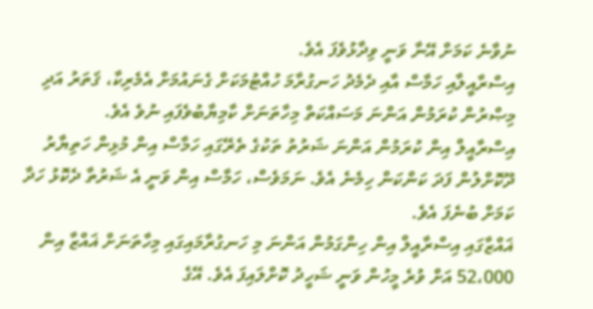ނުވާނެ ކަމަށް އޭނާ ވަނީ ވިދާޅުވެފަ އެވެ.
އިސްރާއީލާއި ހަމާސް އާއި ދެމެދު ހަނގުރާމަ ހުއްޓުމަކަށް ގެނައުމަށް އެމެރިކާ، ޤަތަރު އަދި މިޞްރުން ކުރަމުން އަންނަ މަސައްކަތް މިހާތަނަށް ކާމިޔާބުވެފައި ނުވެ އެވެ.
އިސްރާއީލް އިން ކުރަމުން އަންނަ ޝަރުތު ތަކުގެ ތެރޭގައި ހަމާސް އިން މުޅިން ހަތިޔާރު ދޫކޮށްލުން ފަދަ ކަންކަން ހިމެނެ އެވެ. ނަމަވެސް، ހަމާސް އިން ވަނީ އެ ޝަރުތާ ދެކޮޅު ހަދާ ކަމަށް ބުނެފަ އެވެ.
ޣައްޒާގައި އިސްރާއީލް އިން ހިންގަމުން އަންނަ މި ހަނގުރާމައިގައި މިހާތަނަށް ޣައްޒާ އިން 52،000 އަށް ވުރެ މީހުން ވަނީ ޝަހީދު ކޮށްލައިފަ އެވެ. އޭގެ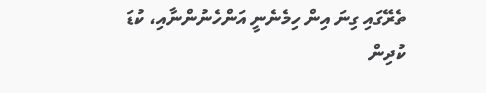ތެރޭގައި ގިނަ އިން ހިމެނެނީ އަންހެނުންނާއި، ކުޑަ ކުދިން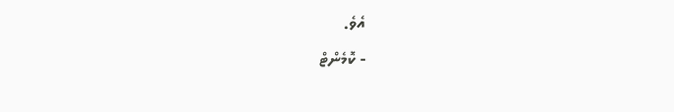އެވެ.
- ކޮމެންޓް